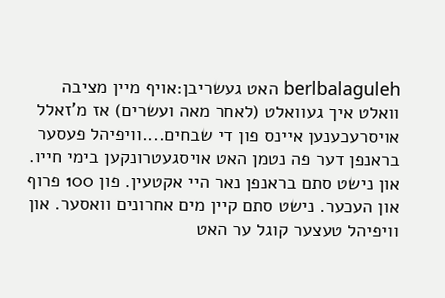berlbalaguleh האט געשריבן:אויף מיין מציבה וואלט איך געוואלט (לאחר מאה ועשרים) אז מ'זאלל אויסרעכענען איינס פון די שבחים....וויפיהל פעסער בראנפן דער פה נטמן האט אויסגעטרונקען בימי חייו. און נישט סתם בראנפן נאר היי אקטעין. פון 100 פרוף און העכער. נישט סתם קיין מים אחרונים וואסער. און וויפיהל טעצער קוגל ער האט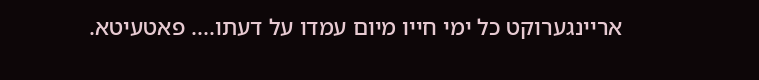אריינגערוקט כל ימי חייו מיום עמדו על דעתו.... פאטעיטא.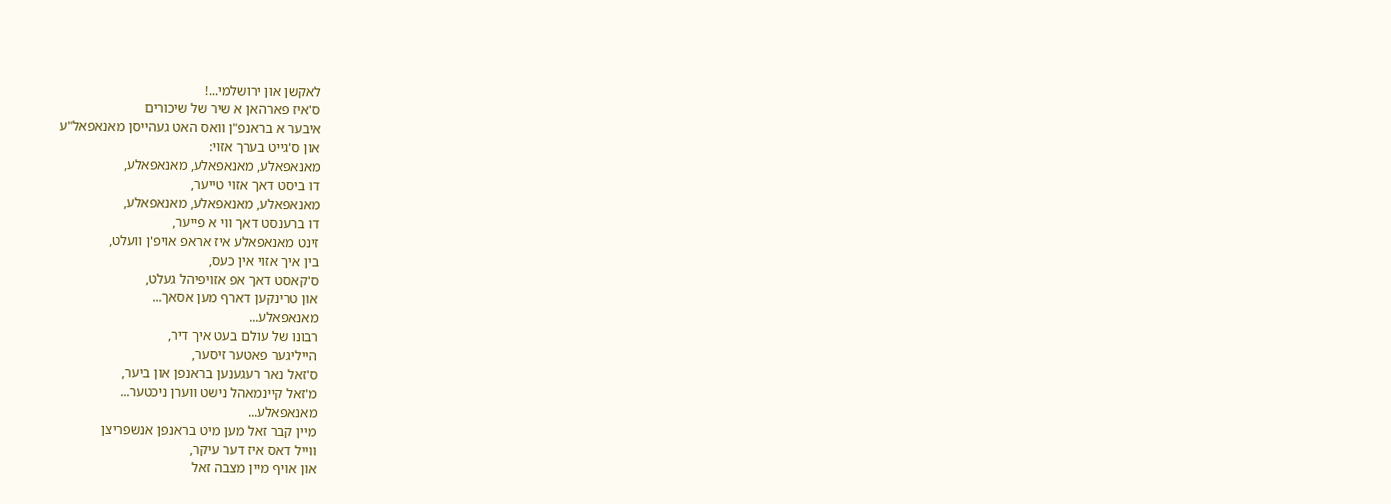לאקשן און ירושלמי...!
ס'איז פארהאן א שיר של שיכורים
איבער א בראנפ"ן וואס האט געהייסן מאנאפאל"ע
און ס'גייט בערך אזוי:
מאנאפאלע, מאנאפאלע, מאנאפאלע,
דו ביסט דאך אזוי טייער,
מאנאפאלע, מאנאפאלע, מאנאפאלע,
דו ברענסט דאך ווי א פייער,
זינט מאנאפאלע איז אראפ אויפ'ן וועלט,
בין איך אזוי אין כעס,
ס'קאסט דאך אפ אזויפיהל געלט,
און טרינקען דארף מען אסאך...
מאנאפאלע...
רבונו של עולם בעט איך דיר,
הייליגער פאטער זיסער,
ס'זאל נאר רעגענען בראנפן און ביער,
מ'זאל קיינמאהל נישט ווערן ניכטער...
מאנאפאלע...
מיין קבר זאל מען מיט בראנפן אנשפריצן
ווייל דאס איז דער עיקר,
און אויף מיין מצבה זאל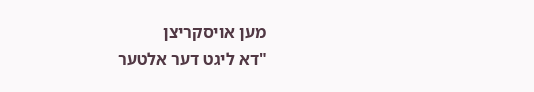מען אויסקריצן
"דא ליגט דער אלטער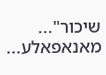שיכור"...
מאנאפאלע...